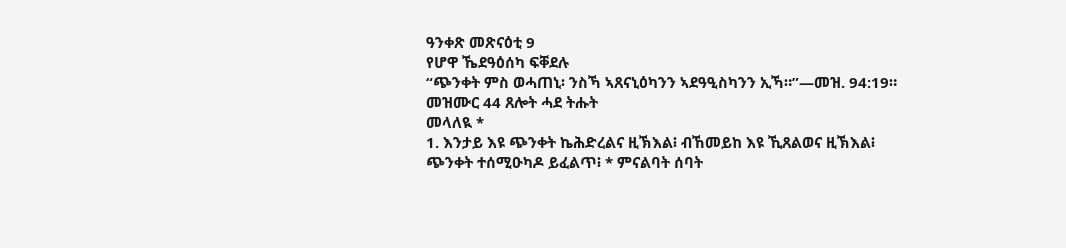ዓንቀጽ መጽናዕቲ 9
የሆዋ ኼደዓዕሰካ ፍቐደሉ
“ጭንቀት ምስ ወሓጠኒ፡ ንስኻ ኣጸናኒዕካንን ኣደዓዒስካንን ኢኻ።”—መዝ. 94:19።
መዝሙር 44 ጸሎት ሓደ ትሑት
መላለዪ *
1. እንታይ እዩ ጭንቀት ኬሕድረልና ዚኽእል፧ ብኸመይከ እዩ ኺጸልወና ዚኽእል፧
ጭንቀት ተሰሚዑካዶ ይፈልጥ፧ * ምናልባት ሰባት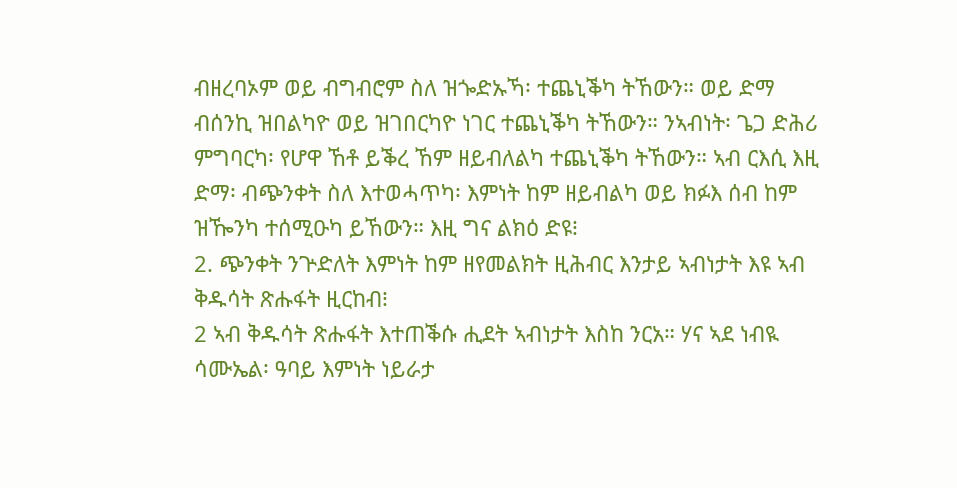ብዘረባኦም ወይ ብግብሮም ስለ ዝጐድኡኻ፡ ተጨኒቕካ ትኸውን። ወይ ድማ ብሰንኪ ዝበልካዮ ወይ ዝገበርካዮ ነገር ተጨኒቕካ ትኸውን። ንኣብነት፡ ጌጋ ድሕሪ ምግባርካ፡ የሆዋ ኸቶ ይቕረ ኸም ዘይብለልካ ተጨኒቕካ ትኸውን። ኣብ ርእሲ እዚ ድማ፡ ብጭንቀት ስለ እተወሓጥካ፡ እምነት ከም ዘይብልካ ወይ ክፉእ ሰብ ከም ዝዀንካ ተሰሚዑካ ይኸውን። እዚ ግና ልክዕ ድዩ፧
2. ጭንቀት ንጕድለት እምነት ከም ዘየመልክት ዚሕብር እንታይ ኣብነታት እዩ ኣብ ቅዱሳት ጽሑፋት ዚርከብ፧
2 ኣብ ቅዱሳት ጽሑፋት እተጠቕሱ ሒደት ኣብነታት እስከ ንርአ። ሃና ኣደ ነብዪ ሳሙኤል፡ ዓባይ እምነት ነይራታ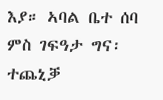እያ። ኣባል ቤተ ሰባ ምስ ገፍዓታ ግና፡ ተጨኒቓ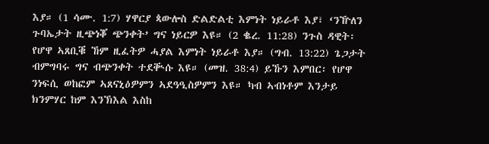እያ። (1 ሳሙ. 1:7) ሃዋርያ ጳውሎስ ድልድልቲ እምነት ነይራቶ እያ፣ ‘ንዅለን ጉባኤታት ዚጭነቖ ጭንቀት’ ግና ነይርዎ እዩ። (2 ቈረ. 11:28) ንጉስ ዳዊት፡ የሆዋ ኣጸቢቑ ኸም ዚፈትዎ ሓያል እምነት ነይራቶ እያ። (ግብ. 13:22) ጌጋታት ብምግባሩ ግና ብጭንቀት ተደቚሱ እዩ። (መዝ. 38:4) ይኹን እምበር፡ የሆዋ ንነፍሲ ወከፎም ኣጸናኒዕዎምን ኣደዓዒስዎምን እዩ። ካብ ኣብነቶም እንታይ ክንምሃር ከም እንኽእል እስከ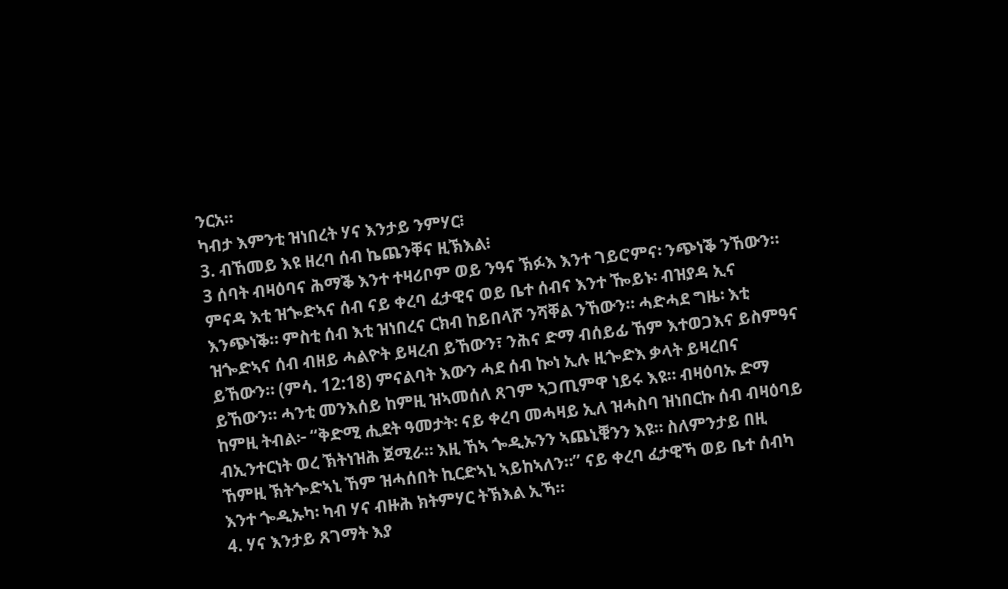ንርአ።
ካብታ እምንቲ ዝነበረት ሃና እንታይ ንምሃር፧
3. ብኸመይ እዩ ዘረባ ሰብ ኬጨንቐና ዚኽእል፧
3 ሰባት ብዛዕባና ሕማቕ እንተ ተዛሪቦም ወይ ንዓና ኽፉእ እንተ ገይሮምና፡ ንጭነቕ ንኸውን። ምናዳ እቲ ዝጐድኣና ሰብ ናይ ቀረባ ፈታዊና ወይ ቤተ ሰብና እንተ ዀይኑ፡ ብዝያዳ ኢና እንጭነቕ። ምስቲ ሰብ እቲ ዝነበረና ርክብ ከይበላሾ ንሻቐል ንኸውን። ሓድሓደ ግዜ፡ እቲ ዝጐድኣና ሰብ ብዘይ ሓልዮት ይዛረብ ይኸውን፣ ንሕና ድማ ብሰይፊ ኸም እተወጋእና ይስምዓና ይኸውን። (ምሳ. 12:18) ምናልባት እውን ሓደ ሰብ ኰነ ኢሉ ዚጐድእ ቃላት ይዛረበና ይኸውን። ሓንቲ መንእሰይ ከምዚ ዝኣመሰለ ጸገም ኣጋጢምዋ ነይሩ እዩ። ብዛዕባኡ ድማ ከምዚ ትብል፦ “ቅድሚ ሒደት ዓመታት፡ ናይ ቀረባ መሓዛይ ኢለ ዝሓስባ ዝነበርኩ ሰብ ብዛዕባይ ብኢንተርነት ወረ ኽትነዝሕ ጀሚራ። እዚ ኸኣ ጐዲኡንን ኣጨኒቑንን እዩ። ስለምንታይ በዚ ኸምዚ ኽትጐድኣኒ ኸም ዝሓሰበት ኪርድኣኒ ኣይከኣለን።” ናይ ቀረባ ፈታዊኻ ወይ ቤተ ሰብካ እንተ ጐዲኡካ፡ ካብ ሃና ብዙሕ ክትምሃር ትኽእል ኢኻ።
4. ሃና እንታይ ጸገማት እያ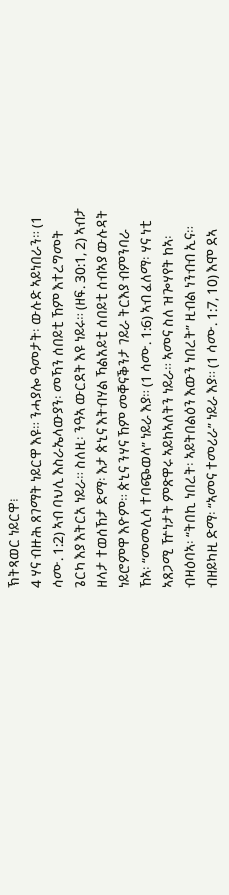ኽትጻወር ነይርዋ፧
4 ሃና ብዙሕ ጸገማት ነይርዋ እዩ። ንሓያሎ ዓመታት፡ ውሉድ ኣይነበራን። (1 ሳሙ. 1:2) ኣብ ባህሊ እስራኤላውያን፡ መኻን ሰበይቲ ኸም እተረግመት ጌርካ እያ እትርአ ነይራ። ስለዚ፡ ንዓኣ ውርደት እዩ ነይሩ። (ዘፍ. 30:1, 2) ኣብታ ዘላታ ተወሰኸታ ድማ፡ እታ ጵኒና እትብሃል ኻልአይቲ ሰበይቲ ሰብኣያ ውሉዳት ነይሮምዋ እዮም። ጵኒና ንሃና ኸም መቐናቕንታ ገይራ ትርእያ ብምንባራ ኸኣ፡ “መመሊሳ ተባጭወላ” ነይራ እያ። (1 ሳሙ. 1:6) ኣብ ፈለማ፡ ሃና ነቲ ኣጸጋሚ ዅነታት ምጽዋሩ ኣይከኣለትን ነይራ። ኣመና ስለ ዝጐሃየት ከኣ፡ ብዛዕባኣ፡ “ትበኪ ነበረት፡ ኣይትበልዕን እውን ነበረት” ዚብል ነንብብ ኢና። ብዘይካዚ ድማ፡ “ኣመና ተመሪራ” ነይራ እያ። (1 ሳሙ. 1:7, 10) እሞ ደኣ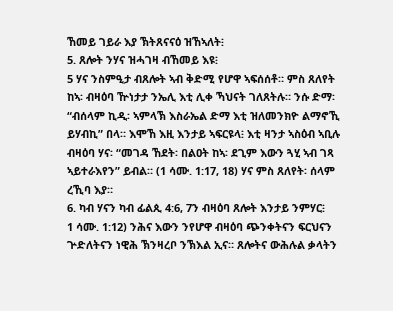ኸመይ ገይራ እያ ኽትጸናናዕ ዝኸኣለት፧
5. ጸሎት ንሃና ዝሓገዛ ብኸመይ እዩ፧
5 ሃና ንስምዒታ ብጸሎት ኣብ ቅድሚ የሆዋ ኣፍሰሰቶ። ምስ ጸለየት ከኣ፡ ብዛዕባ ዅነታታ ንኤሊ እቲ ሊቀ ኻህናት ገለጸትሉ። ንሱ ድማ፡ “ብሰላም ኪዲ፡ ኣምላኽ እስራኤል ድማ እቲ ዝለመንክዮ ልማኖኺ ይሃብኪ” በላ። እሞኸ እዚ እንታይ ኣፍርዩላ፧ እቲ ዛንታ ኣስዕብ ኣቢሉ ብዛዕባ ሃና፡ “መገዳ ኸደት፡ በልዐት ከኣ፡ ደጊም እውን ጓሂ ኣብ ገጻ ኣይተራእየን” ይብል። (1 ሳሙ. 1:17, 18) ሃና ምስ ጸለየት፡ ሰላም ረኺባ እያ።
6. ካብ ሃናን ካብ ፊልጲ 4:6, 7ን ብዛዕባ ጸሎት እንታይ ንምሃር፧
1 ሳሙ. 1:12) ንሕና እውን ንየሆዋ ብዛዕባ ጭንቀትናን ፍርህናን ጕድለትናን ነዊሕ ኽንዛረቦ ንኽእል ኢና። ጸሎትና ውሕሉል ቃላትን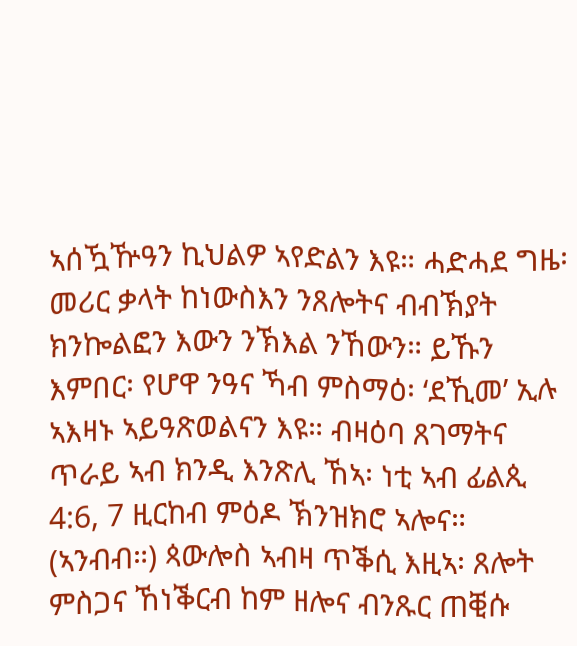ኣሰዃዅዓን ኪህልዎ ኣየድልን እዩ። ሓድሓደ ግዜ፡ መሪር ቃላት ከነውስእን ንጸሎትና ብብኽያት ክንኰልፎን እውን ንኽእል ንኸውን። ይኹን እምበር፡ የሆዋ ንዓና ኻብ ምስማዕ፡ ‘ደኺመ’ ኢሉ ኣእዛኑ ኣይዓጽወልናን እዩ። ብዛዕባ ጸገማትና ጥራይ ኣብ ክንዲ እንጽሊ ኸኣ፡ ነቲ ኣብ ፊልጲ 4:6, 7 ዚርከብ ምዕዶ ኽንዝክሮ ኣሎና። (ኣንብብ።) ጳውሎስ ኣብዛ ጥቕሲ እዚኣ፡ ጸሎት ምስጋና ኸነቕርብ ከም ዘሎና ብንጹር ጠቒሱ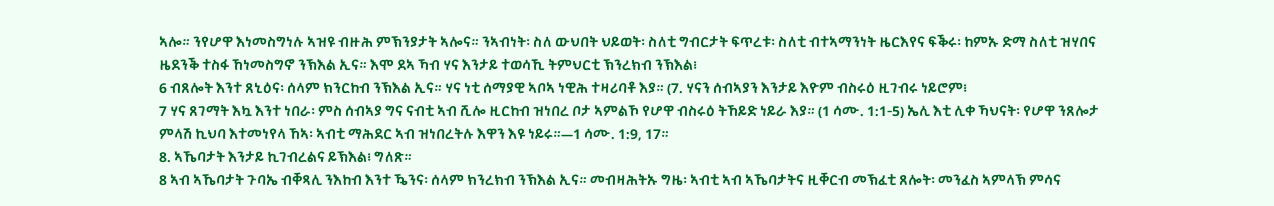ኣሎ። ንየሆዋ እነመስግነሉ ኣዝዩ ብዙሕ ምኽንያታት ኣሎና። ንኣብነት፡ ስለ ውህበት ህይወት፡ ስለቲ ግብርታት ፍጥረቱ፡ ስለቲ ብተኣማንነት ዜርእየና ፍቕሩ፡ ከምኡ ድማ ስለቲ ዝሃበና ዜደንቕ ተስፋ ኸነመስግኖ ንኽእል ኢና። እሞ ደኣ ኻብ ሃና እንታይ ተወሳኺ ትምህርቲ ኽንረክብ ንኽእል፧
6 ብጸሎት እንተ ጸኒዕና፡ ሰላም ክንርከብ ንኽእል ኢና። ሃና ነቲ ሰማያዊ ኣቦኣ ነዊሕ ተዛሪባቶ እያ። (7. ሃናን ሰብኣያን እንታይ እዮም ብስሩዕ ዚገብሩ ነይሮም፧
7 ሃና ጸገማት እኳ እንተ ነበራ፡ ምስ ሰብኣያ ግና ናብቲ ኣብ ሺሎ ዚርከብ ዝነበረ ቦታ ኣምልኾ የሆዋ ብስሩዕ ትኸይድ ነይራ እያ። (1 ሳሙ. 1:1-5) ኤሊ እቲ ሊቀ ኻህናት፡ የሆዋ ንጸሎታ ምላሽ ኪህባ እተመነየላ ኸኣ፡ ኣብቲ ማሕደር ኣብ ዝነበረትሉ እዋን እዩ ነይሩ።—1 ሳሙ. 1:9, 17።
8. ኣኼባታት እንታይ ኪገብረልና ይኽእል፧ ግለጽ።
8 ኣብ ኣኼባታት ጉባኤ ብቐጻሊ ንእከብ እንተ ዄንና፡ ሰላም ክንረክብ ንኽእል ኢና። መብዛሕትኡ ግዜ፡ ኣብቲ ኣብ ኣኼባታትና ዚቐርብ መኽፈቲ ጸሎት፡ መንፈስ ኣምላኽ ምሳና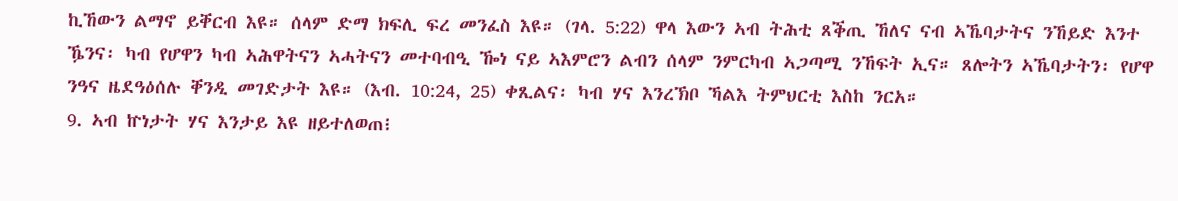ኪኸውን ልማኖ ይቐርብ እዩ። ሰላም ድማ ክፍሊ ፍረ መንፈስ እዩ። (ገላ. 5:22) ዋላ እውን ኣብ ትሕቲ ጸቕጢ ኸለና ናብ ኣኼባታትና ንኸይድ እንተ ዄንና፡ ካብ የሆዋን ካብ ኣሕዋትናን ኣሓትናን መተባብዒ ዀነ ናይ ኣእምሮን ልብን ሰላም ንምርካብ ኣጋጣሚ ንኸፍት ኢና። ጸሎትን ኣኼባታትን፡ የሆዋ ንዓና ዜደዓዕሰሉ ቐንዲ መገድታት እዩ። (እብ. 10:24, 25) ቀጺልና፡ ካብ ሃና እንረኽቦ ኻልእ ትምህርቲ እስከ ንርአ።
9. ኣብ ኵነታት ሃና እንታይ እዩ ዘይተለወጠ፧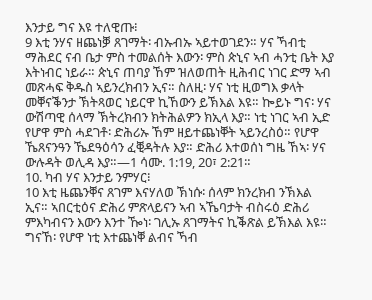እንታይ ግና እዩ ተለዊጡ፧
9 እቲ ንሃና ዘጨነቓ ጸገማት፡ ብኡብኡ ኣይተወገደን። ሃና ኻብቲ ማሕደር ናብ ቤታ ምስ ተመልሰት እውን፡ ምስ ጵኒና ኣብ ሓንቲ ቤት እያ እትነብር ነይራ። ጵኒና ጠባያ ኸም ዝለወጠት ዚሕብር ነገር ድማ ኣብ መጽሓፍ ቅዱስ ኣይንረክብን ኢና። ስለዚ፡ ሃና ነቲ ዚወግእ ቃላት መቐናቕንታ ኽትጻወር ነይርዋ ኪኸውን ይኽእል እዩ። ኰይኑ ግና፡ ሃና ውሽጣዊ ሰላማ ኽትረክብን ክትሕልዎን ክኢላ እያ። ነቲ ነገር ኣብ ኢድ የሆዋ ምስ ሓደገቶ፡ ድሕሪኡ ኸም ዘይተጨነቐት ኣይንረስዕ። የሆዋ ኼጸናንዓን ኼደዓዕሳን ፈቒዳትሉ እያ። ድሕሪ እተወሰነ ግዜ ኸኣ፡ ሃና ውሉዳት ወሊዳ እያ።—1 ሳሙ. 1:19, 20፣ 2:21።
10. ካብ ሃና እንታይ ንምሃር፧
10 እቲ ዜጨንቐና ጸገም እናሃለወ ኽነሱ፡ ሰላም ክንረክብ ንኽእል ኢና። ኣበርቲዕና ድሕሪ ምጽላይናን ኣብ ኣኼባታት ብስሩዕ ድሕሪ ምእካብናን እውን እንተ ዀነ፡ ገሊኡ ጸገማትና ኪቕጽል ይኽእል እዩ። ግናኸ፡ የሆዋ ነቲ እተጨነቐ ልብና ኻብ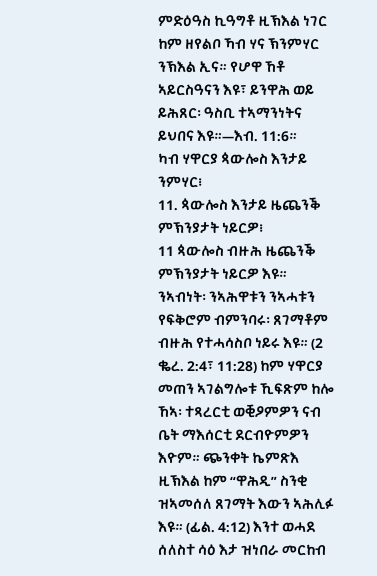ምድዕዓስ ኪዓግቶ ዚኽእል ነገር ከም ዘየልቦ ኻብ ሃና ኽንምሃር ንኽእል ኢና። የሆዋ ኸቶ ኣይርስዓናን እዩ፣ ይንዋሕ ወይ ይሕጸር፡ ዓስቢ ተኣማንነትና ይህበና እዩ።—እብ. 11:6።
ካብ ሃዋርያ ጳውሎስ እንታይ ንምሃር፧
11. ጳውሎስ እንታይ ዜጨንቕ ምኽንያታት ነይርዎ፧
11 ጳውሎስ ብዙሕ ዜጨንቕ ምኽንያታት ነይርዎ እዩ። ንኣብነት፡ ንኣሕዋቱን ንኣሓቱን የፍቅሮም ብምንባሩ፡ ጸገማቶም ብዙሕ የተሓሳስቦ ነይሩ እዩ። (2 ቈረ. 2:4፣ 11:28) ከም ሃዋርያ መጠን ኣገልግሎቱ ኺፍጽም ከሎ ኸኣ፡ ተጻረርቲ ወቒዖምዎን ናብ ቤት ማእሰርቲ ደርብዮምዎን እዮም። ጭንቀት ኬምጽእ ዚኽእል ከም “ዋሕዲ” ስንቂ ዝኣመሰለ ጸገማት እውን ኣሕሊፉ እዩ። (ፊል. 4:12) እንተ ወሓደ ሰለስተ ሳዕ እታ ዝነበራ መርከብ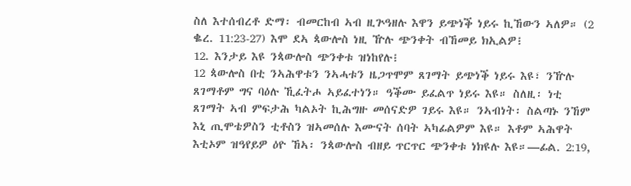ስለ እተሰብረቶ ድማ፡ ብመርከብ ኣብ ዚጕዓዘሉ እዋን ይጭነቕ ነይሩ ኪኸውን ኣለዎ። (2 ቈረ. 11:23-27) እሞ ደኣ ጳውሎስ ነዚ ዅሉ ጭንቀት ብኸመይ ክኢልዎ፧
12. እንታይ እዩ ንጳውሎስ ጭንቀቱ ዝነከየሉ፧
12 ጳውሎስ በቲ ንኣሕዋቱን ንኣሓቱን ዜጋጥሞም ጸገማት ይጭነቕ ነይሩ እዩ፣ ንዅሉ ጸገማቶም ግና ባዕሉ ኺፈትሖ ኣይፈተነን። ዓቕሙ ይፈልጥ ነይሩ እዩ። ስለዚ፡ ነቲ ጸገማት ኣብ ምፍታሕ ካልኦት ኪሕግዙ መሰናድዎ ገይሩ እዩ። ንኣብነት፡ ስልጣኑ ንኸም እኒ ጢሞቴዎስን ቲቶስን ዝኣመሰሉ እሙናት ሰባት ኣካፊልዎም እዩ። እቶም ኣሕዋት እቲኦም ዝዓየይዎ ዕዮ ኸኣ፡ ንጳውሎስ ብዘይ ጥርጥር ጭንቀቱ ነክዩሉ እዩ።—ፊል. 2:19,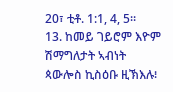20፣ ቲቶ. 1:1, 4, 5።
13. ከመይ ገይሮም እዮም ሽማግለታት ኣብነት ጳውሎስ ኪስዕቡ ዚኽእሉ፧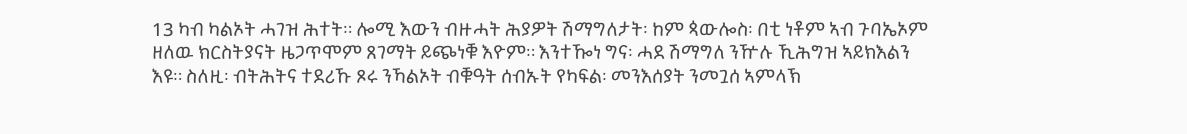13 ካብ ካልኦት ሓገዝ ሕተት። ሎሚ እውን ብዙሓት ሕያዎት ሽማግለታት፡ ከም ጳውሎስ፡ በቲ ነቶም ኣብ ጉባኤኦም ዘለዉ ክርስትያናት ዜጋጥሞም ጸገማት ይጭነቑ እዮም። እንተዀነ ግና፡ ሓደ ሽማግለ ንዅሉ ኺሕግዝ ኣይክእልን እዩ። ስለዚ፡ ብትሕትና ተደሪኹ ጾሩ ንኻልኦት ብቑዓት ሰብኡት የካፍል፡ መንእሰያት ንመጓሰ ኣምላኽ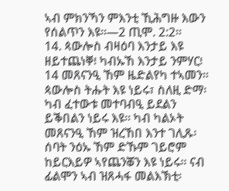ኣብ ምክንኻን ምእንቲ ኺሕግዙ እውን የሰልጥን እዩ።—2 ጢሞ. 2:2።
14. ጳውሎስ ብዛዕባ እንታይ እዩ ዘይተጨነቐ፧ ካብኡኸ እንታይ ንምሃር፧
14 መጸናንዒ ኸም ዜድልየካ ተኣመን። ጳውሎስ ትሑት እዩ ነይሩ፣ ስለዚ ድማ፡ ካብ ፈተውቱ መተባብዒ ይደልን ይቕበልን ነይሩ እዩ። ካብ ካልኦት መጸናንዒ ኸም ዝረኸበ እንተ ገሊጹ፡ ሰባት ንዕኡ ኸም ድኹም ገይሮም ከይርእይዎ ኣየጨንቖን እዩ ነይሩ። ናብ ፊልሞን ኣብ ዝጸሓፋ መልእኽቲ፡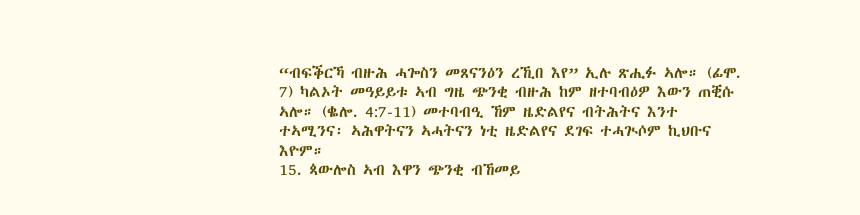“ብፍቕርኻ ብዙሕ ሓጐስን መጸናንዕን ረኺበ እየ” ኢሉ ጽሒፉ ኣሎ። (ፊሞ. 7) ካልኦት መዓይይቱ ኣብ ግዜ ጭንቂ ብዙሕ ከም ዘተባብዕዎ እውን ጠቒሱ ኣሎ። (ቈሎ. 4:7-11) መተባብዒ ኸም ዜድልየና ብትሕትና እንተ ተኣሚንና፡ ኣሕዋትናን ኣሓትናን ነቲ ዜድልየና ደገፍ ተሓጒሶም ኪህቡና እዮም።
15. ጳውሎስ ኣብ እዋን ጭንቂ ብኸመይ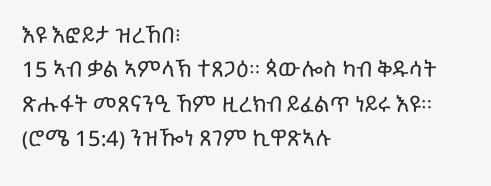እዩ እፎይታ ዝረኸበ፧
15 ኣብ ቃል ኣምላኽ ተጸጋዕ። ጳውሎስ ካብ ቅዱሳት ጽሑፋት መጸናንዒ ኸም ዚረክብ ይፈልጥ ነይሩ እዩ። (ሮሜ 15:4) ንዝዀነ ጸገም ኪዋጽኣሉ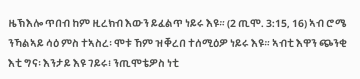ዜኽእሎ ጥበብ ከም ዚረክብ እውን ይፈልጥ ነይሩ እዩ። (2 ጢሞ. 3:15, 16) ኣብ ሮሜ ንኻልኣይ ሳዕ ምስ ተኣስረ፡ ሞቱ ኸም ዝቐረበ ተሰሚዕዎ ነይሩ እዩ። ኣብቲ እዋን ጭንቂ እቲ ግና፡ እንታይ እዩ ገይሩ፧ ንጢሞቴዎስ ነቲ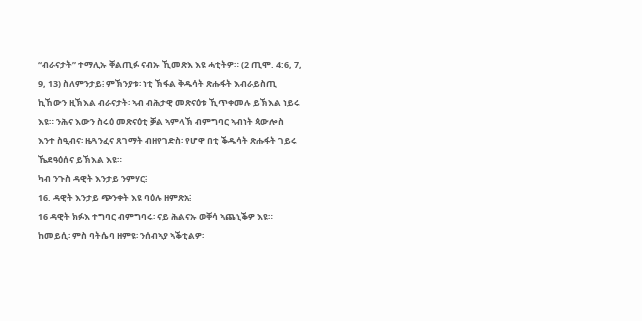“ብራናታት” ተማሊኡ ቐልጢፉ ናብኡ ኺመጽእ እዩ ሓቲትዎ። (2 ጢሞ. 4:6, 7, 9, 13) ስለምንታይ፧ ምኽንያቱ፡ ነቲ ኽፋል ቅዱሳት ጽሑፋት እብራይስጢ ኪኸውን ዚኽእል ብራናታት፡ ኣብ ብሕታዊ መጽናዕቱ ኺጥቀመሉ ይኽእል ነይሩ እዩ። ንሕና እውን ስሩዕ መጽናዕቲ ቓል ኣምላኽ ብምግባር ኣብነት ጳውሎስ እንተ ስዒብና፡ ዜጓንፈና ጸገማት ብዘየገድስ፡ የሆዋ በቲ ቕዱሳት ጽሑፋት ገይሩ ኼደዓዕሰና ይኽእል እዩ።
ካብ ንጉስ ዳዊት እንታይ ንምሃር፧
16. ዳዊት እንታይ ጭንቀት እዩ ባዕሉ ዘምጽአ፧
16 ዳዊት ክፉእ ተግባር ብምግባሩ፡ ናይ ሕልናኡ ወቐሳ ኣጨኒቕዎ እዩ። ከመይሲ፡ ምስ ባትሴባ ዘምዩ፡ ንሰብኣያ ኣቕቲልዎ፡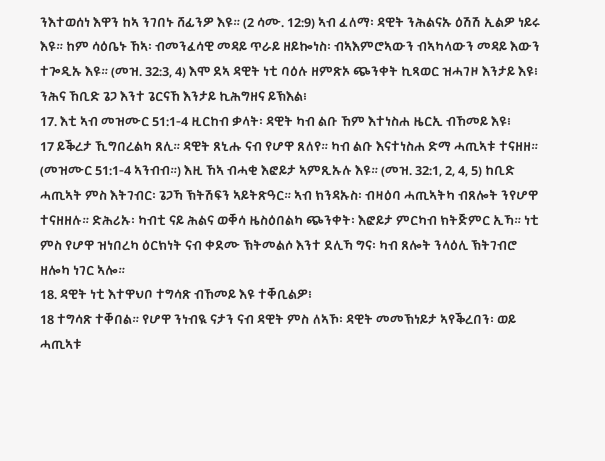ንእተወሰነ እዋን ከኣ ንገበኑ ሸፊንዎ እዩ። (2 ሳሙ. 12:9) ኣብ ፈለማ፡ ዳዊት ንሕልናኡ ዕሽሽ ኢልዎ ነይሩ እዩ። ከም ሳዕቤኑ ኸኣ፡ ብመንፈሳዊ መዳይ ጥራይ ዘይኰነስ፡ ብኣእምሮኣውን ብኣካላውን መዳይ እውን ተጐዲኡ እዩ። (መዝ. 32:3, 4) እሞ ደኣ ዳዊት ነቲ ባዕሉ ዘምጽኦ ጭንቀት ኪጻወር ዝሓገዞ እንታይ እዩ፧ ንሕና ኸቢድ ጌጋ እንተ ጌርናኸ እንታይ ኪሕግዘና ይኽእል፧
17. እቲ ኣብ መዝሙር 51:1-4 ዚርከብ ቃላት፡ ዳዊት ካብ ልቡ ኸም እተነስሐ ዜርኢ ብኸመይ እዩ፧
17 ይቕረታ ኺግበረልካ ጸሊ። ዳዊት ጸኒሑ ናብ የሆዋ ጸለየ። ካብ ልቡ እናተነስሐ ድማ ሓጢኣቱ ተናዘዘ። (መዝሙር 51:1-4 ኣንብብ።) እዚ ኸኣ ብሓቂ እፎይታ ኣምጺኡሉ እዩ። (መዝ. 32:1, 2, 4, 5) ከቢድ ሓጢኣት ምስ እትገብር፡ ጌጋኻ ኽትሽፍን ኣይትጽዓር። ኣብ ክንዳኡስ፡ ብዛዕባ ሓጢኣትካ ብጸሎት ንየሆዋ ተናዘዘሉ። ድሕሪኡ፡ ካብቲ ናይ ሕልና ወቐሳ ዜስዕበልካ ጭንቀት፡ እፎይታ ምርካብ ክትጅምር ኢኻ። ነቲ ምስ የሆዋ ዝነበረካ ዕርክነት ናብ ቀደሙ ኽትመልሶ እንተ ደሊኻ ግና፡ ካብ ጸሎት ንላዕሊ ኽትገብሮ ዘሎካ ነገር ኣሎ።
18. ዳዊት ነቲ እተዋህቦ ተግሳጽ ብኸመይ እዩ ተቐቢልዎ፧
18 ተግሳጽ ተቐበል። የሆዋ ንነብዪ ናታን ናብ ዳዊት ምስ ለኣኾ፡ ዳዊት መመኽነይታ ኣየቕረበን፡ ወይ ሓጢኣቱ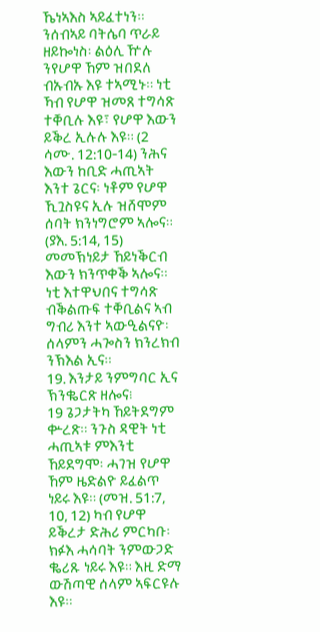ኼነኣእስ ኣይፈተነን። ንሰብኣይ ባትሴባ ጥራይ ዘይኰነስ፡ ልዕሊ ዅሉ ንየሆዋ ኸም ዝበደለ ብኡብኡ እዩ ተኣሚኑ። ነቲ ኻብ የሆዋ ዝመጸ ተግሳጽ ተቐቢሉ እዩ፣ የሆዋ እውን ይቕረ ኢሉሉ እዩ። (2 ሳሙ. 12:10-14) ንሕና እውን ከቢድ ሓጢኣት እንተ ጌርና፡ ነቶም የሆዋ ኺጓስዩና ኢሉ ዝሸሞም ሰባት ክንነግሮም ኣሎና። (ያእ. 5:14, 15) መመኽነይታ ኸይነቕርብ እውን ክንጥቀቕ ኣሎና። ነቲ እተዋህበና ተግሳጽ ብቕልጡፍ ተቐቢልና ኣብ ግብሪ እንተ ኣውዒልናዮ፡ ሰላምን ሓጐስን ክንረክብ ንኽእል ኢና።
19. እንታይ ንምግባር ኢና ኽንቈርጽ ዘሎና፧
19 ጌጋታትካ ኸይትደግም ቍረጽ። ንጉስ ዳዊት ነቲ ሓጢኣቱ ምእንቲ ኸይደግሞ፡ ሓገዝ የሆዋ ኸም ዜድልዮ ይፈልጥ ነይሩ እዩ። (መዝ. 51:7, 10, 12) ካብ የሆዋ ይቕረታ ድሕሪ ምርካቡ፡ ክፉእ ሓሳባት ንምውጋድ ቈሪጹ ነይሩ እዩ። እዚ ድማ ውሽጣዊ ሰላም ኣፍርዩሉ እዩ።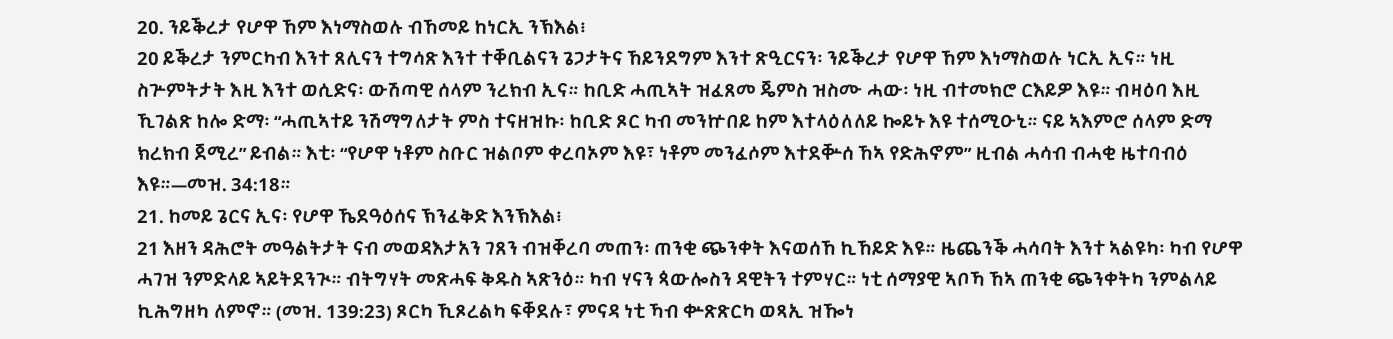20. ንይቕረታ የሆዋ ኸም እነማስወሉ ብኸመይ ከነርኢ ንኽእል፧
20 ይቕረታ ንምርካብ እንተ ጸሊናን ተግሳጽ እንተ ተቐቢልናን ጌጋታትና ኸይንደግም እንተ ጽዒርናን፡ ንይቕረታ የሆዋ ኸም እነማስወሉ ነርኢ ኢና። ነዚ ስጕምትታት እዚ እንተ ወሲድና፡ ውሽጣዊ ሰላም ንረክብ ኢና። ከቢድ ሓጢኣት ዝፈጸመ ጄምስ ዝስሙ ሓው፡ ነዚ ብተመክሮ ርእይዎ እዩ። ብዛዕባ እዚ ኺገልጽ ከሎ ድማ፡ “ሓጢኣተይ ንሽማግለታት ምስ ተናዘዝኩ፡ ከቢድ ጾር ካብ መንኵበይ ከም እተላዕለለይ ኰይኑ እዩ ተሰሚዑኒ። ናይ ኣእምሮ ሰላም ድማ ክረክብ ጀሚረ” ይብል። እቲ፡ “የሆዋ ነቶም ስቡር ዝልቦም ቀረባኦም እዩ፣ ነቶም መንፈሶም እተደቝሰ ኸኣ የድሕኖም” ዚብል ሓሳብ ብሓቂ ዜተባብዕ እዩ።—መዝ. 34:18።
21. ከመይ ጌርና ኢና፡ የሆዋ ኼደዓዕሰና ኽንፈቅድ እንኽእል፧
21 እዘን ዳሕሮት መዓልትታት ናብ መወዳእታአን ገጸን ብዝቐረባ መጠን፡ ጠንቂ ጭንቀት እናወሰኸ ኪኸይድ እዩ። ዜጨንቕ ሓሳባት እንተ ኣልዩካ፡ ካብ የሆዋ ሓገዝ ንምድላይ ኣይትደንጒ። ብትግሃት መጽሓፍ ቅዱስ ኣጽንዕ። ካብ ሃናን ጳውሎስን ዳዊትን ተምሃር። ነቲ ሰማያዊ ኣቦኻ ኸኣ ጠንቂ ጭንቀትካ ንምልላይ ኪሕግዘካ ለምኖ። (መዝ. 139:23) ጾርካ ኺጾረልካ ፍቐደሉ፣ ምናዳ ነቲ ኻብ ቍጽጽርካ ወጻኢ ዝዀነ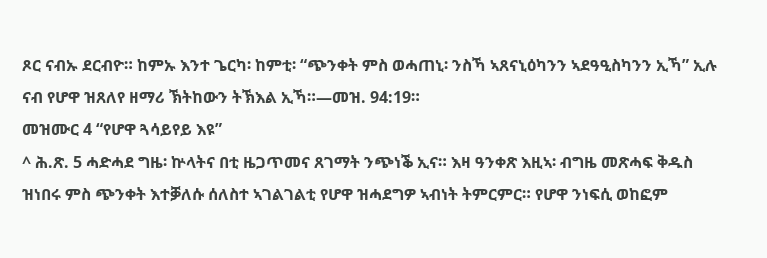ጾር ናብኡ ደርብዮ። ከምኡ እንተ ጌርካ፡ ከምቲ፡ “ጭንቀት ምስ ወሓጠኒ፡ ንስኻ ኣጸናኒዕካንን ኣደዓዒስካንን ኢኻ” ኢሉ ናብ የሆዋ ዝጸለየ ዘማሪ ኽትከውን ትኽእል ኢኻ።—መዝ. 94:19።
መዝሙር 4 “የሆዋ ጓሳይየይ እዩ”
^ ሕ.ጽ. 5 ሓድሓደ ግዜ፡ ኵላትና በቲ ዜጋጥመና ጸገማት ንጭነቕ ኢና። እዛ ዓንቀጽ እዚኣ፡ ብግዜ መጽሓፍ ቅዱስ ዝነበሩ ምስ ጭንቀት እተቓለሱ ሰለስተ ኣገልገልቲ የሆዋ ዝሓደግዎ ኣብነት ትምርምር። የሆዋ ንነፍሲ ወከፎም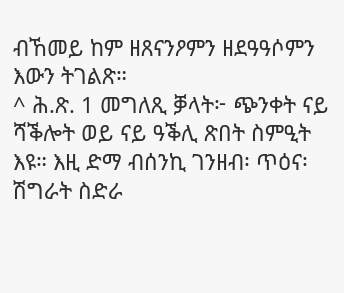ብኸመይ ከም ዘጸናንዖምን ዘደዓዓሶምን እውን ትገልጽ።
^ ሕ.ጽ. 1 መግለጺ ቓላት፦ ጭንቀት ናይ ሻቕሎት ወይ ናይ ዓቕሊ ጽበት ስምዒት እዩ። እዚ ድማ ብሰንኪ ገንዘብ፡ ጥዕና፡ ሽግራት ስድራ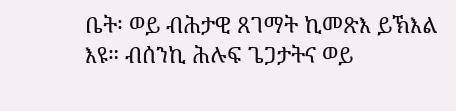ቤት፡ ወይ ብሕታዊ ጸገማት ኪመጽእ ይኽእል እዩ። ብሰንኪ ሕሉፍ ጌጋታትና ወይ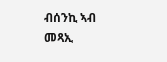ብሰንኪ ኣብ መጻኢ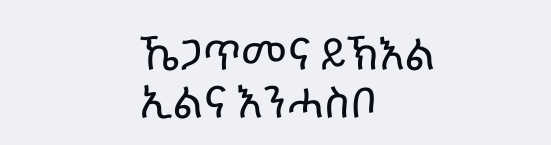ኼጋጥመና ይኽእል ኢልና እንሓስቦ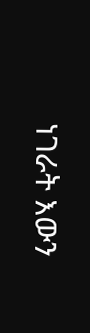ነገራት እውን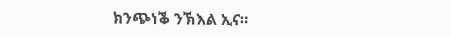ክንጭነቕ ንኽእል ኢና።